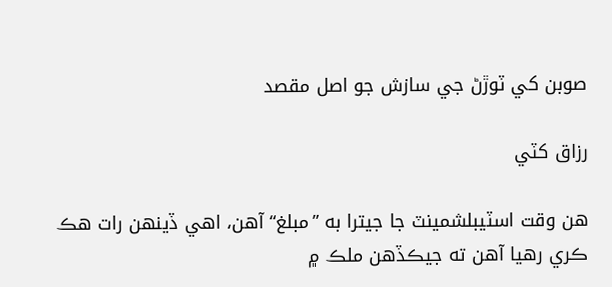صوبن کي ٽوڙڻ جي سازش جو اصل مقصد

رزاق کٽي

هن وقت اسٽيبلشمينٽ جا جيترا به ”مبلغ“ آهن، اهي ڏينهن رات هڪ ڪري رهيا آهن ته جيڪڏهن ملڪ ۾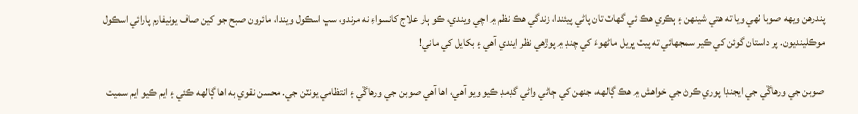پندرهن ويهه صوبا ٺهي ويا ته هتي شينهن ۽ ٻڪري هڪ ئي گهاٽ تان پاڻي پيئندا، زندگي هڪ نظم ۾ اچي ويندي، ڪو ٻار علاج کانسواءِ نه مرندو، سڀ اسڪول ويندا، مائرون صبح جو کين صاف يونيفارم پارائي اسڪول موڪلينديون. پر داستان گوئن کي ڪير سمجهائي ته پيٽ ڀريل ماڻهوءَ کي چنڊ ۾ پوڙهي نظر ايندي آهي ۽ بکايل کي ماني!

صوبن جي ورهاڱي جي ايجنڊا پوري ڪرڻ جي خواهش ۾ هڪ ڳالهه، جنهن کي ڄاڻي واڻي گڊمڊ ڪيو ويو آهي، اها آهي صوبن جي ورهاڱي ۽ انتظامي يونٽن جي. محسن نقوي به اها ڳالهه ڪئي ۽ ايم ڪيو ايم سميت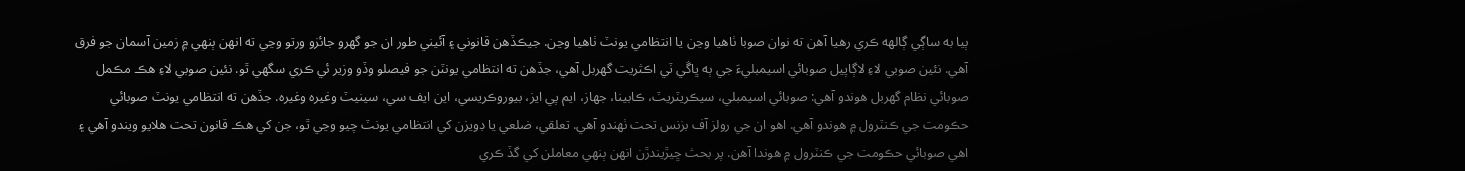ٻيا به ساڳي ڳالهه ڪري رهيا آهن ته نوان صوبا ٺاهيا وڃن يا انتظامي يونٽ ٺاهيا وڃن. جيڪڏهن قانوني ۽ آئيني طور ان جو گهرو جائزو ورتو وڃي ته انهن ٻنهي ۾ زمين آسمان جو فرق آهي. نئين صوبي لاءِ لاڳاپيل صوبائي اسيمبليءَ جي ٻه ڀاڱي ٽي اڪثريت گهربل آهي، جڏهن ته انتظامي يونٽن جو فيصلو وڏو وزير ئي ڪري سگهي ٿو. نئين صوبي لاءِ هڪ مڪمل صوبائي نظام گهربل هوندو آهي: صوبائي اسيمبلي، سيڪريٽريٽ، ڪابينا، جهاز، ايم پي ايز، بيوروڪريسي، اين ايف سي، سينيٽ وغيره وغيره. جڏهن ته انتظامي يونٽ صوبائي حڪومت جي ڪنٽرول ۾ هوندو آهي. اهو ان جي رولز آف بزنس تحت ٺهندو آهي. تعلقي، ضلعي يا ڊويزن کي انتظامي يونٽ چيو وڃي ٿو، جن کي هڪ قانون تحت هلايو ويندو آهي ۽ اهي صوبائي حڪومت جي ڪنٽرول ۾ هوندا آهن. پر بحث ڇيڙيندڙن انهن ٻنهي معاملن کي گڏ ڪري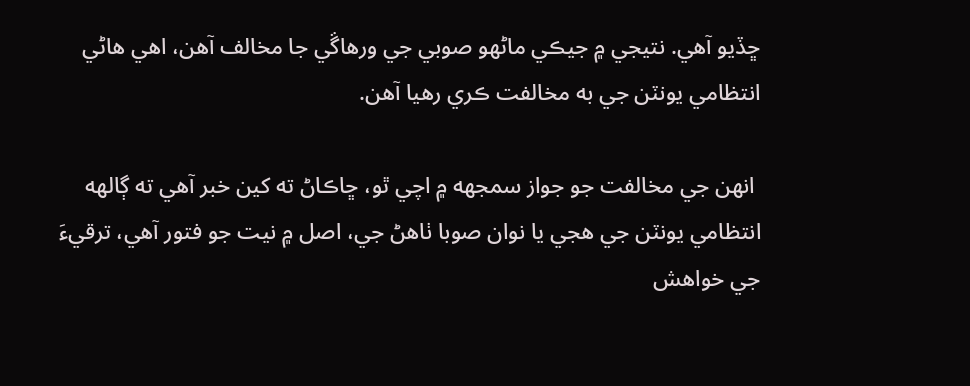ڇڏيو آهي. نتيجي ۾ جيڪي ماڻهو صوبي جي ورهاڱي جا مخالف آهن، اهي هاڻي انتظامي يونٽن جي به مخالفت ڪري رهيا آهن.

 انهن جي مخالفت جو جواز سمجهه ۾ اچي ٿو، ڇاڪاڻ ته کين خبر آهي ته ڳالهه انتظامي يونٽن جي هجي يا نوان صوبا ٺاهڻ جي، اصل ۾ نيت جو فتور آهي، ترقيءَ جي خواهش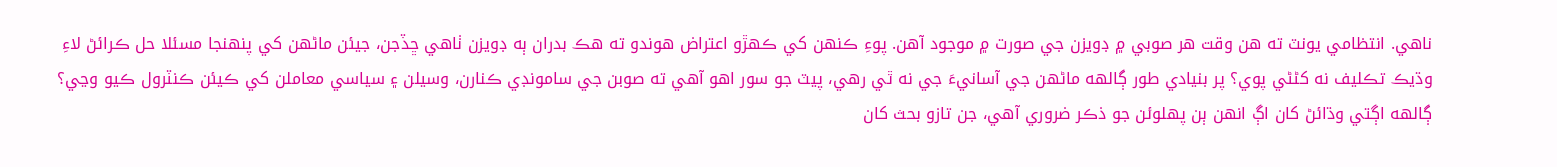ناهي. انتظامي يونٽ ته هن وقت هر صوبي ۾ ڊويزن جي صورت ۾ موجود آهن. پوءِ ڪنهن کي ڪهڙو اعتراض هوندو ته هڪ بدران ٻه ڊويزن ٺاهي ڇڏجن، جيئن ماڻهن کي پنهنجا مسئلا حل ڪرائڻ لاءِ وڌيڪ تڪليف نه کڻڻي پوي؟ پر بنيادي طور ڳالهه ماڻهن جي آسانيءَ جي نه ٿي رهي، پيٽ جو سور اهو آهي ته صوبن جي سامونڊي ڪنارن، وسيلن ۽ سياسي معاملن کي ڪيئن ڪنٽرول ڪيو وڃي؟ ڳالهه اڳتي وڌائڻ کان اڳ انهن ٻن پهلوئن جو ذڪر ضروري آهي، جن تازو بحث کان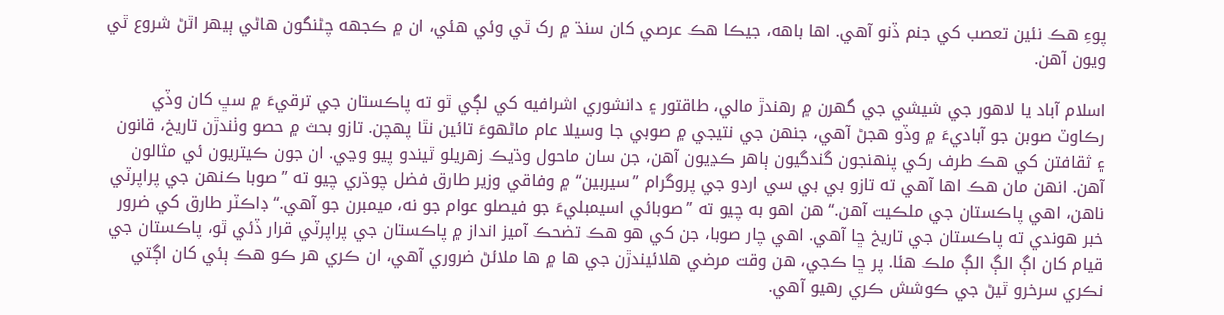پوءِ هڪ نئين تعصب کي جنم ڏنو آهي. اها باهه، جيڪا هڪ عرصي کان سنڌ ۾ رک ٿي وئي هئي، ان ۾ ڪجهه چڻنگون هاڻي ٻيهر اٿڻ شروع ٿي ويون آهن.

اسلام آباد يا لاهور جي شيشي جي گهرن ۾ رهندڙ مالي، طاقتور ۽ دانشوري اشرافيه کي لڳي ٿو ته پاڪستان جي ترقيءَ ۾ سڀ کان وڏي رڪاوٽ صوبن جو آباديءَ ۾ وڏو هجڻ آهي، جنهن جي نتيجي ۾ صوبي جا وسيلا عام ماڻهوءَ تائين نٿا پهچن. تازو بحث ۾ حصو وٺندڙن تاريخ، قانون ۽ ثقافتن کي هڪ طرف رکي پنهنجون گندگيون ٻاهر ڪڍيون آهن، جن سان ماحول وڌيڪ زهريلو ٿيندو پيو وڃي. ان جون ڪيتريون ئي مثالون آهن. انهن مان هڪ اها آهي ته تازو بي بي سي اردو جي پروگرام ”سيربين“ ۾ وفاقي وزير طارق فضل چوڌري چيو ته ”صوبا ڪنهن جي پراپرٽي ناهن، اهي پاڪستان جي ملڪيت آهن.“ هن اهو به چيو ته ”صوبائي اسيمبليءَ جو فيصلو عوام جو نه، ميمبرن جو آهي.“ ڊاڪٽر طارق کي ضرور خبر هوندي ته پاڪستان جي تاريخ ڇا آهي. اهي چار صوبا، جن کي هو هڪ تضحڪ آميز انداز ۾ پاڪستان جي پراپرٽي قرار ڏئي ٿو، پاڪستان جي قيام کان اڳ الڳ الڳ ملڪ هئا. پر ڇا ڪجي، هن وقت مرضي هلائيندڙن جي ها ۾ ها ملائڻ ضروري آهي، ان ڪري هر ڪو هڪ ٻئي کان اڳتي نڪري سرخرو ٿيڻ جي ڪوشش ڪري رهيو آهي.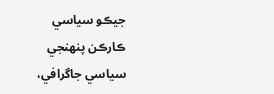جيڪو سياسي ڪارڪن پنهنجي سياسي جاگرافي،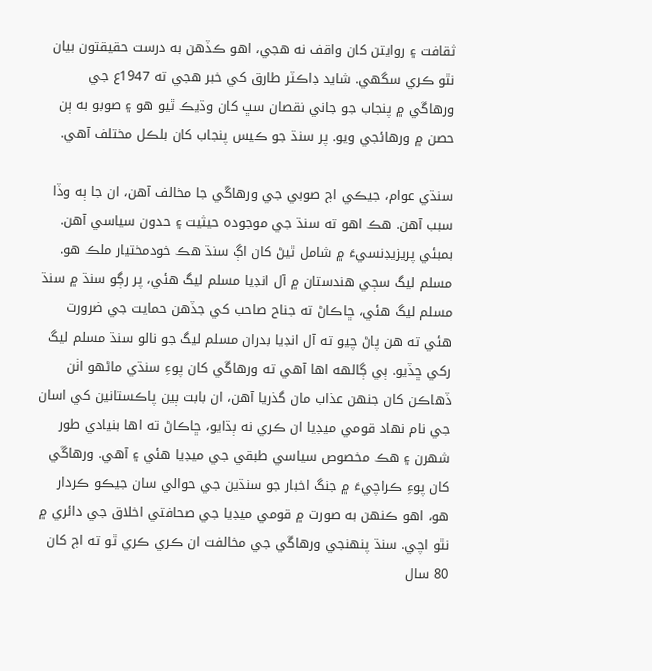ثقافت ۽ روايتن کان واقف نه هجي، اهو ڪڏهن به درست حقيقتون بيان نٿو ڪري سگهي. شايد ڊاڪٽر طارق کي خبر هجي ته 1947ع جي ورهاڱي ۾ پنجاب جو جاني نقصان سڀ کان وڌيڪ ٿيو هو ۽ صوبو به ٻن حصن ۾ ورهائجي ويو. پر سنڌ جو ڪيس پنجاب کان بلڪل مختلف آهي.

سنڌي عوام، جيڪي اڄ صوبي جي ورهاڱي جا مخالف آهن، ان جا ٻه وڏا سبب آهن. هڪ اهو ته سنڌ جي موجوده حيثيت ۽ حدون سياسي آهن. بمبئي پريزيڊنسيءَ ۾ شامل ٿيڻ کان اڳ سنڌ هڪ خودمختيار ملڪ هو. مسلم ليگ سڄي هندستان ۾ آل انڊيا مسلم ليگ هئي، پر رڳو سنڌ ۾ سنڌ مسلم ليگ هئي، ڇاڪاڻ ته جناح صاحب کي جڏهن حمايت جي ضرورت هئي ته هن پاڻ چيو ته آل انڊيا بدران مسلم ليگ جو نالو سنڌ مسلم ليگ رکي ڇڏيو. ٻي ڳالهه اها آهي ته ورهاڱي کان پوءِ سنڌي ماڻهو اٺن ڏهاڪن کان جنهن عذاب مان گذريا آهن، ان بابت ٻين پاڪستانين کي اسان جي نام نهاد قومي ميڊيا ان ڪري نه ٻڌايو، ڇاڪاڻ ته اها بنيادي طور شهرن ۽ هڪ مخصوص سياسي طبقي جي ميڊيا هئي ۽ آهي. ورهاڱي کان پوءِ ڪراچيءَ ۾ جنگ اخبار جو سنڌين جي حوالي سان جيڪو ڪردار هو، اهو ڪنهن به صورت ۾ قومي ميڊيا جي صحافتي اخلاق جي دائري ۾ نٿو اچي. سنڌ پنهنجي ورهاڱي جي مخالفت ان ڪري ڪري ٿو ته اڄ کان 80 سال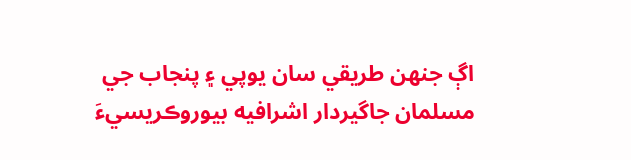اڳ جنهن طريقي سان يوپي ۽ پنجاب جي مسلمان جاگيردار اشرافيه بيوروڪريسيءَ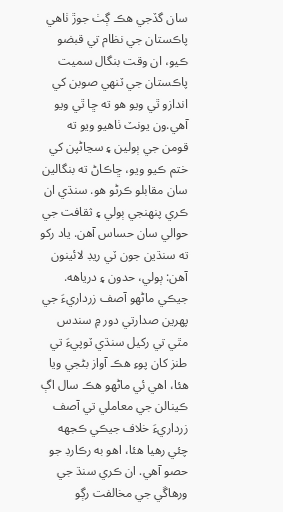سان گڏجي هڪ ڳٺ جوڙ ٺاهي پاڪستان جي نظام تي قبضو ڪيو، ان وقت بنگال سميت پاڪستان جي ٽنهي صوبن کي اندازو ٿي ويو هو ته ڇا ٿي ويو آهي.ون يونٽ ٺاهيو ويو ته قومن جي ٻولين ۽ سڃاڻپن کي ختم ڪيو ويو، ڇاڪاڻ ته بنگالين سان مقابلو ڪرڻو هو. سنڌي ان ڪري پنهنجي ٻولي ۽ ثقافت جي حوالي سان حساس آهن. ياد رکو ته سنڌين جون ٽي ريڊ لائينون آهن: ٻولي، حدون ۽ درياهه. جيڪي ماڻهو آصف زرداريءَ جي پهرين صدارتي دور ۾ سندس مٿي تي رکيل سنڌي ٽوپيءَ تي طنز کان پوءِ هڪ آواز بڻجي ويا هئا، اهي ئي ماڻهو هڪ سال اڳ ڪينالن جي معاملي تي آصف زرداريءَ خلاف جيڪي ڪجهه چئي رهيا هئا، اهو به رڪارڊ جو حصو آهي. ان ڪري سنڌ جي ورهاڱي جي مخالفت رڳو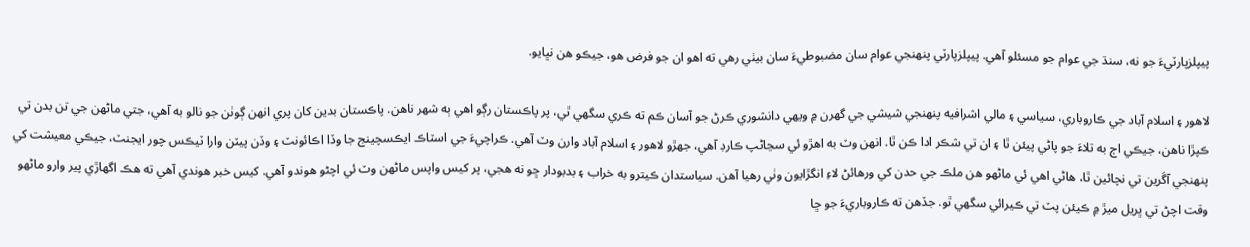پيپلزپارٽيءَ جو نه، سنڌ جي عوام جو مسئلو آهي. پيپلزپارٽي پنهنجي عوام سان مضبوطيءَ سان بيٺي رهي ته اهو ان جو فرض هو، جيڪو هن نڀايو.

لاهور ۽ اسلام آباد جي ڪاروباري، سياسي ۽ مالي اشرافيه پنهنجي شيشي جي گهرن ۾ ويهي دانشوري ڪرڻ جو آسان ڪم ته ڪري سگهي ٿي، پر پاڪستان رڳو اهي ٻه شهر ناهن. پاڪستان بدين کان پري انهن ڳوٺن جو نالو به آهي، جتي ماڻهن جي تن بدن تي ڪپڙا ناهن، جيڪي اڄ به تلاءَ جو پاڻي پيئن ٿا ۽ ان تي شڪر ادا ڪن ٿا. انهن وٽ به اهڙو ئي سڃاڻپ ڪارڊ آهي، جهڙو لاهور ۽ اسلام آباد وارن وٽ آهي. ڪراچيءَ جي اسٽاڪ ايڪسچينج جا وڏا اڪائونٽ ۽ وڏن پيٽن وارا ٽيڪس چور ايجنٽ، جيڪي معيشت کي پنهنجي آڱرين تي نچائين ٿا، هاڻي اهي ئي ماڻهو هن ملڪ جي حدن کي ورهائڻ لاءِ انگڙايون وٺي رهيا آهن. سياستدان ڪيترو به خراب ۽ بدبودار ڇو نه هجي، پر کيس واپس ماڻهن وٽ ئي اچڻو هوندو آهي. کيس خبر هوندي آهي ته هڪ اگهاڙي پير وارو ماڻهو وقت اچڻ تي ڀريل ميڙ ۾ ڪيئن پٽ تي ڪيرائي سگهي ٿو. جڏهن ته ڪاروباريءَ جو ڇا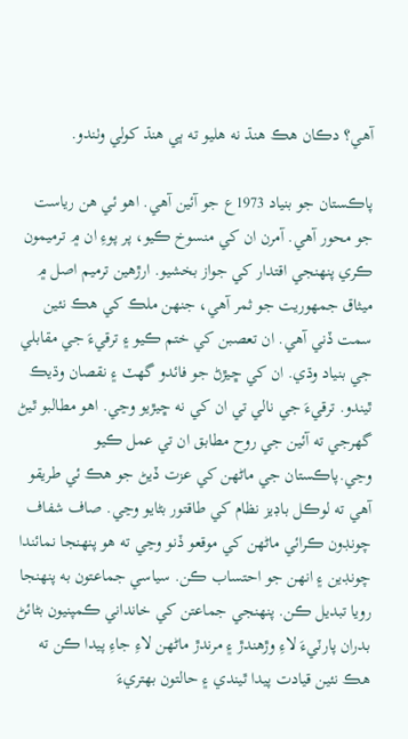آهي؟ دڪان هڪ هنڌ نه هليو ته ٻي هنڌ کولي وٺندو.

پاڪستان جو بنياد 1973ع جو آئين آهي. اهو ئي هن رياست جو محور آهي. آمرن ان کي منسوخ ڪيو، پر پوءِ ان ۾ ترميمون ڪري پنهنجي اقتدار کي جواز بخشيو. ارڙهين ترميم اصل ۾ ميثاق جمهوريت جو ثمر آهي، جنهن ملڪ کي هڪ نئين سمت ڏني آهي. ان تعصبن کي ختم ڪيو ۽ ترقيءَ جي مقابلي جي بنياد وڌي. ان کي ڇيڙڻ جو فائدو گهٽ ۽ نقصان وڌيڪ ٿيندو. ترقيءَ جي نالي تي ان کي نه ڇيڙيو وڃي. اهو مطالبو ٿيڻ گهرجي ته آئين جي روح مطابق ان تي عمل ڪيو وڃي.پاڪستان جي ماڻهن کي عزت ڏيڻ جو هڪ ئي طريقو آهي ته لوڪل باڊيز نظام کي طاقتور بڻايو وڃي. صاف شفاف چونڊون ڪرائي ماڻهن کي موقعو ڏنو وڃي ته هو پنهنجا نمائندا چونڊين ۽ انهن جو احتساب ڪن. سياسي جماعتون به پنهنجا رويا تبديل ڪن. پنهنجي جماعتن کي خانداني ڪمپنيون بڻائڻ بدران پارٽيءَ لاءِ وڙهندڙ ۽ مرندڙ ماڻهن لاءِ جاءِ پيدا ڪن ته هڪ نئين قيادت پيدا ٿيندي ۽ حالتون بهتريءَ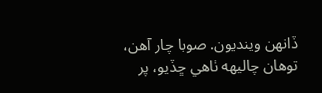ڏانهن وينديون. صوبا چار آهن، توهان چاليهه ٺاهي ڇڏيو، پر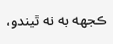ڪجهه به نه ٿيندو،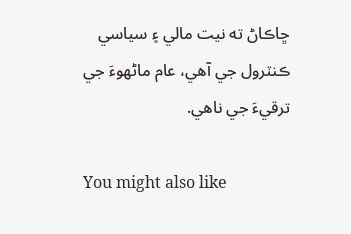ڇاڪاڻ ته نيت مالي ۽ سياسي ڪنٽرول جي آهي، عام ماڻهوءَ جي ترقيءَ جي ناهي.

You might also like